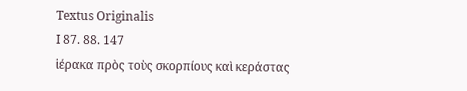Textus Originalis
I 87. 88. 147
ἱέρακα πρὸς τοὺς σκορπίους καὶ κεράστας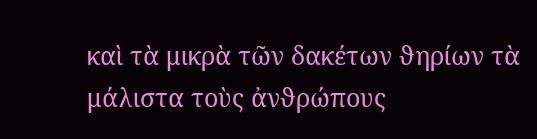καὶ τὰ μικρὰ τῶν δακέτων ϑηρίων τὰ μάλιστα τοὺς ἀνϑρώπους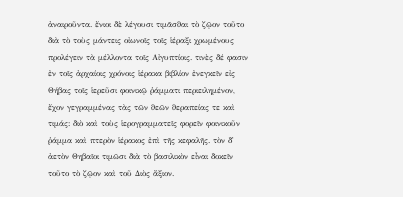ἀναιροῦντα. ἔνιοι δὲ λέγουσι τιμᾶσϑαι τὸ ζῷον τοῦτο διὰ τὸ τοὺς μάντεις οἰωνοῖς τοῖς ἱέραξι χρωμένους προλέγειν τὰ μέλλοντα τοῖς Αἰγυπτίοις. τινὲς δέ φασιν ἐν τοῖς ἀρχαίοις χρόνοις ἱέρακα βιβλίον ἐνεγκεῖν εἰς Θήβας τοῖς ἱερεῦσι φοινικῷ ῥάμματι περιειλημένον, ἔχον γεγραμμένας τὰς τῶν ϑεῶν ϑεραπείας τε καὶ τιμάς: διὸ καὶ τοὺς ἱερογραμματεῖς φορεῖν φοινικοῦν ῥάμμα καὶ πτερὸν ἱέρακος ἐπὶ τῆς κεφαλῆς. τὸν δ᾽ ἀετὸν Θηβαῖοι τιμῶσι διὰ τὸ βασιλικὸν εἶναι δοκεῖν τοῦτο τὸ ζῷον καὶ τοῦ Διὸς ἄξιον.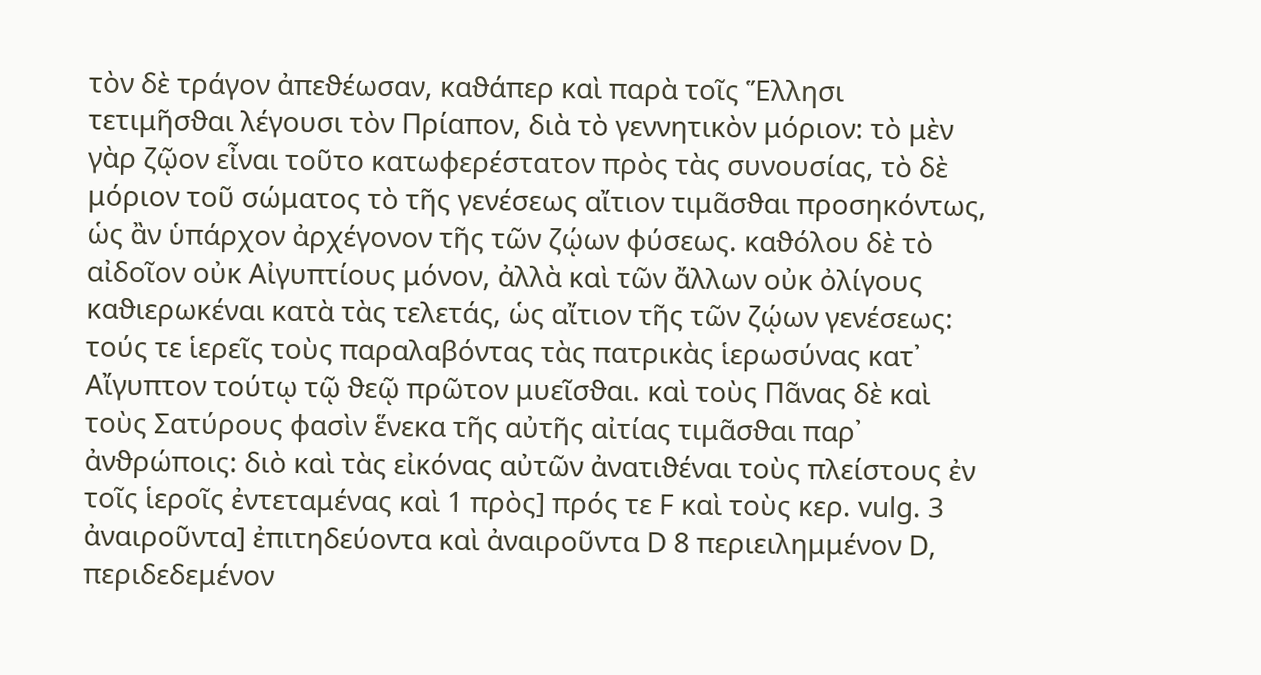τὸν δὲ τράγον ἀπεϑέωσαν, καϑάπερ καὶ παρὰ τοῖς Ἕλλησι τετιμῆσϑαι λέγουσι τὸν Πρίαπον, διὰ τὸ γεννητικὸν μόριον: τὸ μὲν γὰρ ζῷον εἶναι τοῦτο κατωφερέστατον πρὸς τὰς συνουσίας, τὸ δὲ μόριον τοῦ σώματος τὸ τῆς γενέσεως αἴτιον τιμᾶσϑαι προσηκόντως, ὡς ἂν ὑπάρχον ἀρχέγονον τῆς τῶν ζῴων φύσεως. καϑόλου δὲ τὸ αἰδοῖον οὐκ Αἰγυπτίους μόνον, ἀλλὰ καὶ τῶν ἄλλων οὐκ ὀλίγους καϑιερωκέναι κατὰ τὰς τελετάς, ὡς αἴτιον τῆς τῶν ζῴων γενέσεως: τούς τε ἱερεῖς τοὺς παραλαβόντας τὰς πατρικὰς ἱερωσύνας κατ᾽ Αἴγυπτον τούτῳ τῷ ϑεῷ πρῶτον μυεῖσϑαι. καὶ τοὺς Πᾶνας δὲ καὶ τοὺς Σατύρους φασὶν ἕνεκα τῆς αὐτῆς αἰτίας τιμᾶσϑαι παρ᾽ ἀνϑρώποις: διὸ καὶ τὰς εἰκόνας αὐτῶν ἀνατιϑέναι τοὺς πλείστους ἐν τοῖς ἱεροῖς ἐντεταμένας καὶ 1 πρὸς] πρός τε F καὶ τοὺς κερ. vulg. 3 ἀναιροῦντα] ἐπιτηδεύοντα καὶ ἀναιροῦντα D 8 περιειλημμένον D, περιδεδεμένον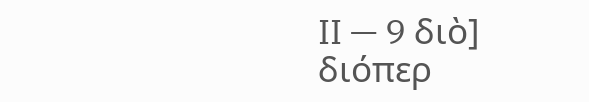II — 9 διὸ] διόπερ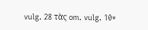vulg. 28 τὰς om. vulg. 10*